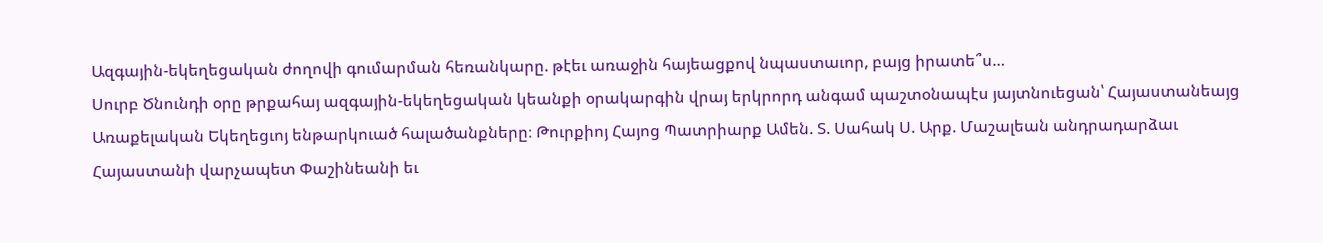Ազգային-եկեղեցական ժողովի գումարման հեռանկարը. թէեւ առաջին հայեացքով նպաստաւոր, բայց իրատե՞ս…
Սուրբ Ծնունդի օրը թրքահայ ազգային-եկեղեցական կեանքի օրակարգին վրայ երկրորդ անգամ պաշտօնապէս յայտնուեցան՝ Հայաստանեայց Առաքելական Եկեղեցւոյ ենթարկուած հալածանքները։ Թուրքիոյ Հայոց Պատրիարք Ամեն. Տ. Սահակ Ս. Արք. Մաշալեան անդրադարձաւ Հայաստանի վարչապետ Փաշինեանի եւ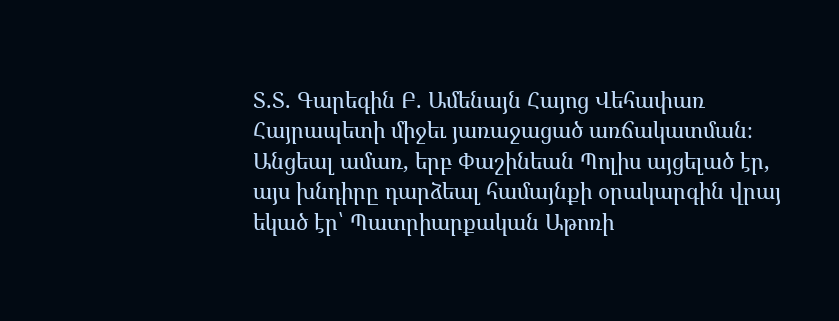Տ.Տ. Գարեգին Բ. Ամենայն Հայոց Վեհափառ Հայրապետի միջեւ յառաջացած առճակատման։ Անցեալ ամառ, երբ Փաշինեան Պոլիս այցելած էր, այս խնդիրը դարձեալ համայնքի օրակարգին վրայ եկած էր՝ Պատրիարքական Աթոռի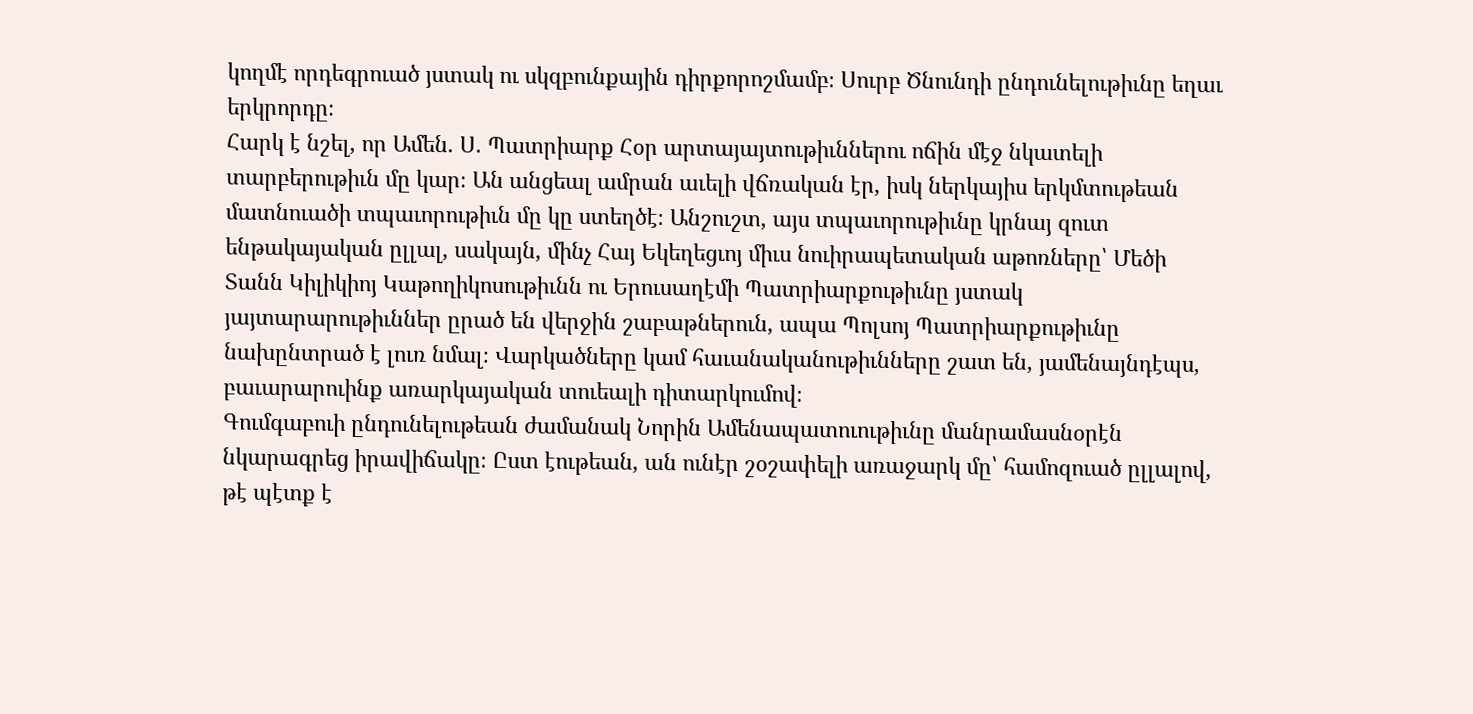կողմէ որդեգրուած յստակ ու սկզբունքային դիրքորոշմամբ։ Սուրբ Ծնունդի ընդունելութիւնը եղաւ երկրորդը։
Հարկ է նշել, որ Ամեն. Ս. Պատրիարք Հօր արտայայտութիւններու ոճին մէջ նկատելի տարբերութիւն մը կար։ Ան անցեալ ամրան աւելի վճռական էր, իսկ ներկայիս երկմտութեան մատնուածի տպաւորութիւն մը կը ստեղծէ։ Անշուշտ, այս տպաւորութիւնը կրնայ զուտ ենթակայական ըլլալ, սակայն, մինչ Հայ Եկեղեցւոյ միւս նուիրապետական աթոռները՝ Մեծի Տանն Կիլիկիոյ Կաթողիկոսութիւնն ու Երուսաղէմի Պատրիարքութիւնը յստակ յայտարարութիւններ ըրած են վերջին շաբաթներուն, ապա Պոլսոյ Պատրիարքութիւնը նախընտրած է լուռ նմալ։ Վարկածները կամ հաւանականութիւնները շատ են, յամենայնդէպս, բաւարարուինք առարկայական տուեալի դիտարկումով։
Գումգաբուի ընդունելութեան ժամանակ Նորին Ամենապատուութիւնը մանրամասնօրէն նկարագրեց իրավիճակը։ Ըստ էութեան, ան ունէր շօշափելի առաջարկ մը՝ համոզուած ըլլալով, թէ պէտք է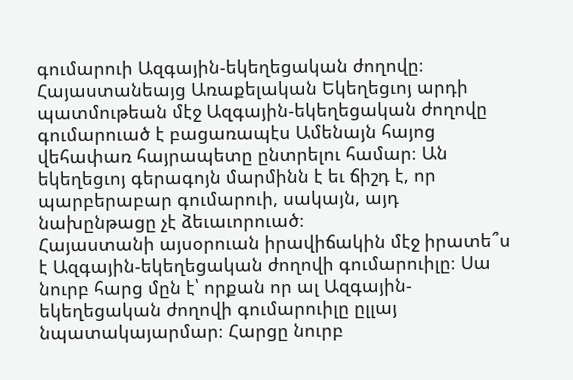գումարուի Ազգային-եկեղեցական ժողովը։
Հայաստանեայց Առաքելական Եկեղեցւոյ արդի պատմութեան մէջ Ազգային-եկեղեցական ժողովը գումարուած է բացառապէս Ամենայն հայոց վեհափառ հայրապետը ընտրելու համար։ Ան եկեղեցւոյ գերագոյն մարմինն է եւ ճիշդ է, որ պարբերաբար գումարուի, սակայն, այդ նախընթացը չէ ձեւաւորուած։
Հայաստանի այսօրուան իրավիճակին մէջ իրատե՞ս է Ազգային-եկեղեցական ժողովի գումարուիլը։ Սա նուրբ հարց մըն է՝ որքան որ ալ Ազգային-եկեղեցական ժողովի գումարուիլը ըլլայ նպատակայարմար։ Հարցը նուրբ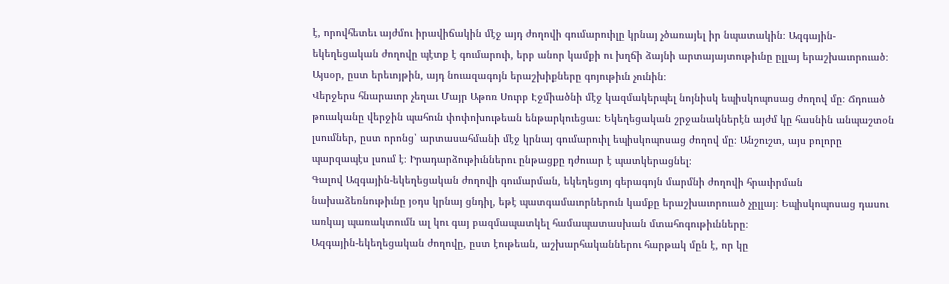է, որովհետեւ այժմու իրավիճակին մէջ այդ ժողովի գումարուիլը կրնայ չծառայել իր նպատակին։ Ազգային-եկեղեցական ժողովը պէտք է գումարուի, երբ անոր կամքի ու խղճի ձայնի արտայայտութիւնը ըլլայ երաշխաւորուած։ Այսօր, ըստ երեւոյթին, այդ նուազագոյն երաշխիքները գոյութիւն չունին։
Վերջերս հնարաւոր չեղաւ Մայր Աթոռ Սուրբ Էջմիածնի մէջ կազմակերպել նոյնիսկ եպիսկոպոսաց ժողով մը։ Ճդուած թուականը վերջին պահուն փոփոխութեան ենթարկուեցաւ։ Եկեղեցական շրջանակներէն այժմ կը հասնին անպաշտօն լսումներ, ըստ որոնց՝ արտասահմանի մէջ կրնայ գումարուիլ եպիսկոպոսաց ժողով մը։ Անշուշտ, այս բոլորը պարզապէս լսում է։ Իրադարձութիւններու ընթացքը դժուար է պատկերացնել։
Գալով Ազգային-եկեղեցական ժողովի գումարման, եկեղեցւոյ գերագոյն մարմնի ժողովի հրաւիրման նախաձեռնութիւնը յօդս կրնայ ցնդիլ, եթէ պատգամաւորներուն կամքը երաշխաւորուած չըլլայ։ Եպիսկոպոսաց դասու առկայ պառակտումն ալ կու գայ բազմապատկել համապատասխան մտահոգութիւնները։
Ազգային-եկեղեցական ժողովը, ըստ էութեան, աշխարհականներու հարթակ մըն է, որ կը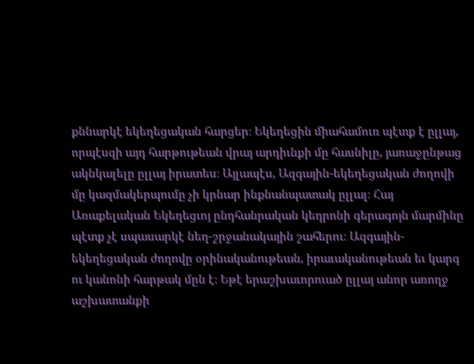քննարկէ եկեղեցական հարցեր։ Եկեղեցին միահամուռ պէտք է ըլլայ, որպէսզի այդ հարթութեան վրայ արդիւնքի մը հասնիլը, յառաջընթաց ակնկալելը ըլլայ իրատես։ Այլապէս, Ազգային-եկեղեցական ժողովի մը կազմակերպումը չի կրնար ինքնանպատակ ըլլալ։ Հայ Առաքելական Եկեղեցւոյ ընդհանրական կեդրոնի գերագոյն մարմինը պէտք չէ սպասարկէ նեղ-շրջանակային շահերու։ Ազգային-եկեղեցական ժողովը օրինականութեան, իրաւականութեան եւ կարգ ու կանոնի հարթակ մըն է։ Եթէ երաշխաւորուած ըլլայ անոր առողջ աշխատանքի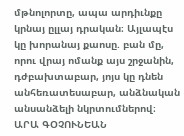մթնոլորտը, ապա արդիւնքը կրնայ ըլլայ դրական։ Այլապէս կը խորանայ քաոսը. բան մը, որու վրայ ոմանք այս շրջանին, դժբախտաբար, յոյս կը դնեն անհեռատեսաբար, անձնական անսանձելի նկրտումներով։
ԱՐԱ ԳՕՉՈՒՆԵԱՆ